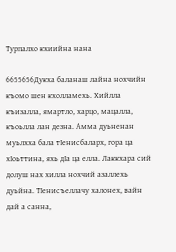Турпалхо кхиийна нана

6655656Дукха баланаш лайна нохчийн къомо шен кхолламехь. Хийлла къизалла, ямартло, харцо, мацалла, къоьлла лан дезна. Амма дуьненан муьлхха бала тIенисбаларх, гора ца хIоьттина, яхь дIа ца елла. Лаккхара сий долуш нах хилла нохчий азаллехь дуьйна. ТIенисъеллачу халонех, вайн дай а санна,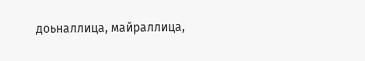доьналлица, майраллица,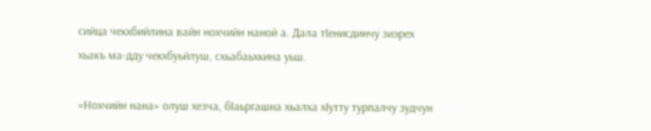сийца чекхбийлина вайн нохчийн наной а. Дала тIенисдинчу зиэрех хьакъ ма-дду чекхбуьйлуш, схьабаьхкина уьш.

«Нохчийн нана» олуш хезча, бIаьргашна хьалха хIутту турпалчу зудчун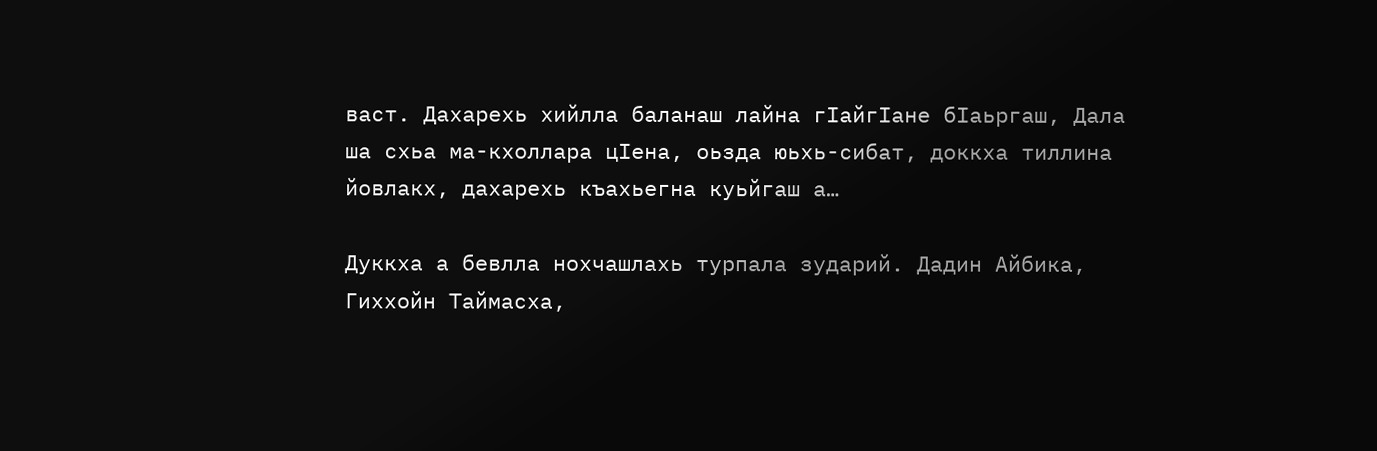васт. Дахарехь хийлла баланаш лайна гIайгIане бIаьргаш, Дала ша схьа ма-кхоллара цIена, оьзда юьхь-сибат, доккха тиллина йовлакх, дахарехь къахьегна куьйгаш а…

Дуккха а бевлла нохчашлахь турпала зударий. Дадин Айбика, Гиххойн Таймасха,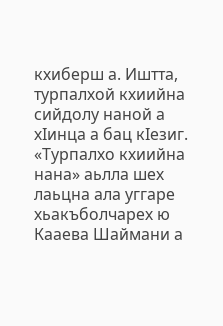кхиберш а. Иштта, турпалхой кхиийна сийдолу наной а  хIинца а бац кIезиг. «Турпалхо кхиийна нана» аьлла шех лаьцна ала уггаре хьакъболчарех ю Кааева Шаймани а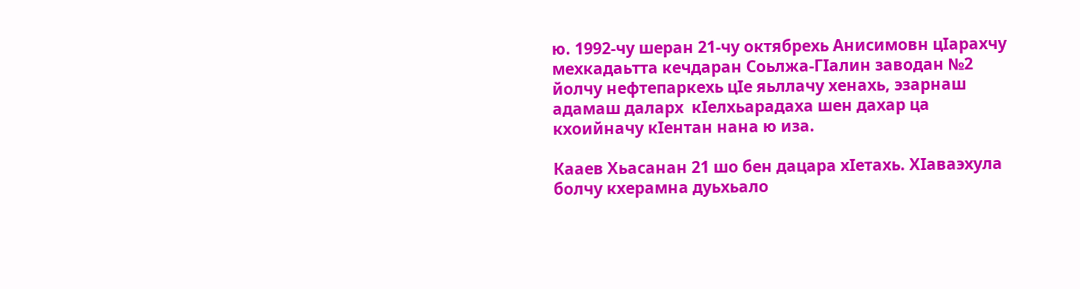ю. 1992-чу шеран 21-чу октябрехь Анисимовн цIарахчу мехкадаьтта кечдаран Соьлжа-ГIалин заводан №2 йолчу нефтепаркехь цIе яьллачу хенахь, эзарнаш адамаш даларх  кIелхьарадаха шен дахар ца кхоийначу кIентан нана ю иза.

Кааев Хьасанан 21 шо бен дацара хIетахь. ХIаваэхула болчу кхерамна дуьхьало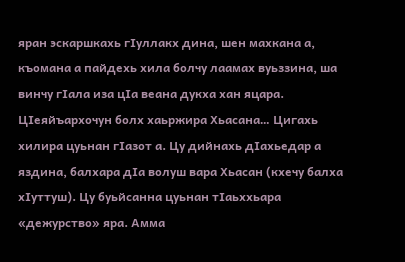яран эскаршкахь гIуллакх дина, шен махкана а, къомана а пайдехь хила болчу лаамах вуьззина, ша винчу гIала иза цIа веана дукха хан яцара. ЦIеяйъархочун болх хаьржира Хьасана… Цигахь хилира цуьнан гIазот а. Цу дийнахь дIахьедар а яздина, балхара дIа волуш вара Хьасан (кхечу балха хIуттуш). Цу буьйсанна цуьнан тIаьххьара «дежурство» яра. Амма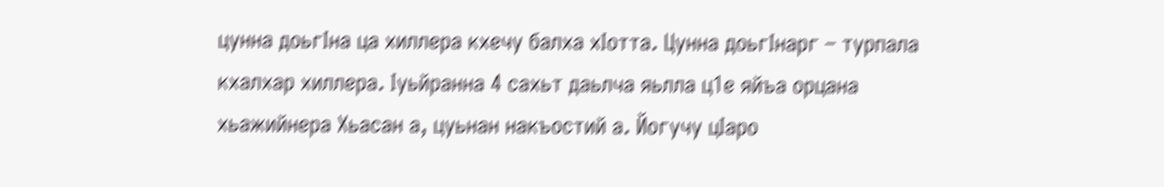цунна доьгIна ца хиллера кхечу балха хIотта. Цунна доьгIнарг – турпала кхалхар хиллера. Iуьйранна 4 сахьт даьлча яьлла ц1е яйъа орцана хьажийнера Хьасан а, цуьнан накъостий а. Йогучу цIаро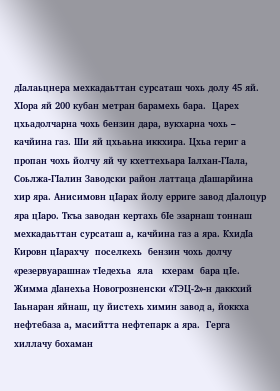дIалаьцнера мехкадаьттан сурсаташ чохь долу 45 яй. ХIора яй 200 кубан метран барамехь бара.  Царех цхьадолчарна чохь бензин дара, вукхарна чохь – качйина газ. Ши яй цхьаьна иккхира. Цхьа гериг а пропан чохь йолчу яй чу кхеттехьара Iалхан-ГIала, Соьлжа-ГIалин Заводски район латтаца дIашарйина хир яра. Анисимовн цIарах йолу ерриге завод дIалоцур яра цIаро. Ткъа заводан кертахь бIе эзарнаш тоннаш мехкадаьттан сурсаташ а, качйина газ а яра. КхидIа Кировн цIарахчу  поселкехь  бензин чохь долчу «резервуарашна» тIедехьа  яла   кхерам  бара цIе. Жимма дIанехьа Новогрозненски «ТЭЦ-2»-н даккхий Iаьнаран яйнаш, цу йистехь химин завод а, йоккха нефтебаза а, масийтта нефтепарк а яра.  Герга хиллачу бохаман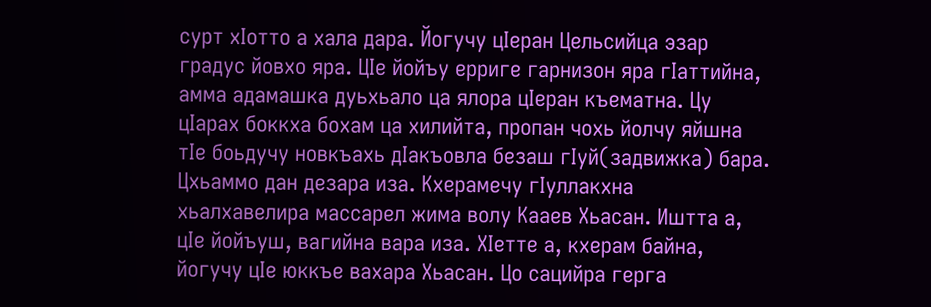сурт хIотто а хала дара. Йогучу цIеран Цельсийца эзар градус йовхо яра. ЦIе йойъу ерриге гарнизон яра гIаттийна, амма адамашка дуьхьало ца ялора цIеран къематна. Цу цIарах боккха бохам ца хилийта, пропан чохь йолчу яйшна тIе боьдучу новкъахь дIакъовла безаш гIуй(задвижка) бара. Цхьаммо дан дезара иза. Кхерамечу гIуллакхна хьалхавелира массарел жима волу Кааев Хьасан. Иштта а, цIе йойъуш, вагийна вара иза. ХIетте а, кхерам байна, йогучу цIе юккъе вахара Хьасан. Цо сацийра герга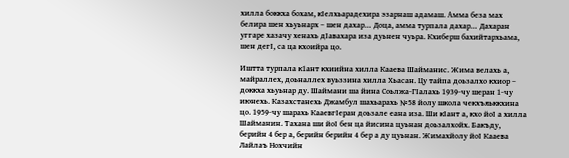хилла боккха бохам, кIелхьарадехира эзарнаш адамаш. Амма беза мах белира шен хьуьнарх – шен дахар… Доца, амма турпала дахар… Дахаран уггаре хазачу хенахь дIавахара иза дуьнен чуьра. Кхиберш бахийтархьама, шен дегI, са ца кхоийра цо.

Иштта турпала к1ант кхиийна хилла Кааева Шайманис. Жима велахь а, майраллех, доьналлех вуьззина хилла Хьасан. Цу тайпа доьзалхо кхиор – доккха хьуьнар ду. Шаймани ша йина Соьлжа-ГIалахь 1939-чу шеран 1-чу июнехь. Казахстанехь Джамбул шахьарахь №58 йолу школа чекхъяьккхина цо. 1959-чу шарахь КааевгIеран доьзале еана иза. Ши кIант а, кхо йоI а хилла Шайманин. Тахана ши йоI бен ца йисина цуьнан доьзалхойх. Бакъду, берийн 4 бер а, берийн берийн 4 бер а ду цуьнан. Жимахйолу йоI Кааева Лайлаъ Нохчийн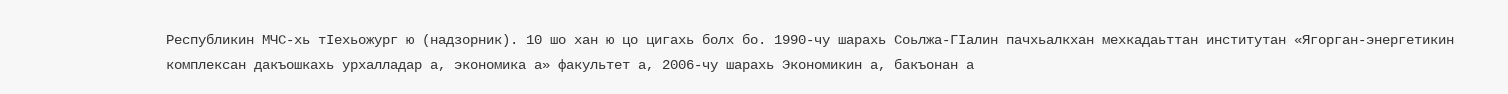Республикин МЧС-хь тIехьожург ю (надзорник). 10 шо хан ю цо цигахь болх бо. 1990-чу шарахь Соьлжа-ГIалин пачхьалкхан мехкадаьттан институтан «Ягорган-энергетикин комплексан дакъошкахь урхалладар а, экономика а» факультет а, 2006-чу шарахь Экономикин а, бакъонан а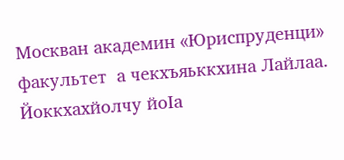Москван академин «Юриспруденци» факультет  а чекхъяьккхина Лайлаа. Йоккхахйолчу йоIа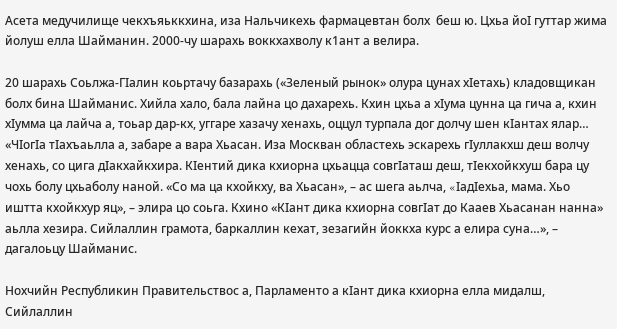Асета медучилище чекхъяьккхина, иза Нальчикехь фармацевтан болх  беш ю. Цхьа йоI гуттар жима йолуш елла Шайманин. 2000-чу шарахь воккхахволу к1ант а велира.

20 шарахь Соьлжа-ГIалин коьртачу базарахь («Зеленый рынок» олура цунах хIетахь) кладовщикан болх бина Шайманис. Хийла хало, бала лайна цо дахарехь. Кхин цхьа а хIума цунна ца гича а, кхин хIумма ца лайча а, тоьар дар-кх, уггаре хазачу хенахь, оццул турпала дог долчу шен кIантах ялар… «ЧIогIа тIахъаьлла а, забаре а вара Хьасан. Иза Москван областехь эскарехь гIуллакхш деш волчу хенахь, со цига дIакхайкхира. КIентий дика кхиорна цхьацца совгIаташ деш, тIекхойкхуш бара цу чохь болу цхьаболу наной. «Со ма ца кхойкху, ва Хьасан», – ас шега аьлча, «IадIехьа, мама. Хьо иштта кхойкхур яц», – элира цо соьга. Кхино «КIант дика кхиорна совгIат до Кааев Хьасанан нанна» аьлла хезира. Сийлаллин грамота, баркаллин кехат, зезагийн йоккха курс а елира суна…», – дагалоьцу Шайманис.

Нохчийн Республикин Правительствос а, Парламенто а кIант дика кхиорна елла мидалш, Сийлаллин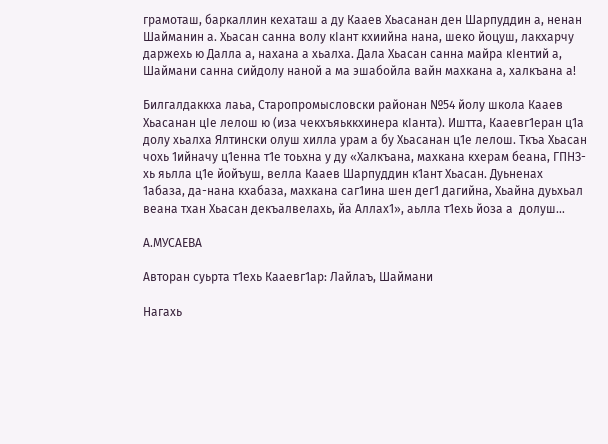грамоташ, баркаллин кехаташ а ду Кааев Хьасанан ден Шарпуддин а, ненан Шайманин а. Хьасан санна волу кIант кхиийна нана, шеко йоцуш, лакхарчу даржехь ю Далла а, нахана а хьалха. Дала Хьасан санна майра кIентий а, Шаймани санна сийдолу наной а ма эшабойла вайн махкана а, халкъана а!

Билгалдаккха лаьа, Старопромысловски районан №54 йолу школа Кааев Хьасанан цIе лелош ю (иза чекхъяьккхинера кIанта). Иштта, Кааевг1еран ц1а долу хьалха Ялтински олуш хилла урам а бу Хьасанан ц1е лелош. Ткъа Хьасан чохь 1ийначу ц1енна т1е тоьхна у ду «Халкъана, махкана кхерам беана, ГПНЗ-хь яьлла ц1е йойъуш, велла Кааев Шарпуддин к1ант Хьасан. Дуьненах 1абаза, да-нана кхабаза, махкана саг1ина шен дег1 дагийна, Хьайна дуьхьал веана тхан Хьасан декъалвелахь, йа Аллах1», аьлла т1ехь йоза а  долуш…

А.МУСАЕВА

Авторан суьрта т1ехь Кааевг1ар: Лайлаъ, Шаймани

Нагахь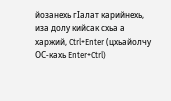йозанехь гIалат карийнехь, иза долу кийсак схьа а харжий, Ctrl+Enter (цхьайолчу ОС-кахь Enter+Ctrl)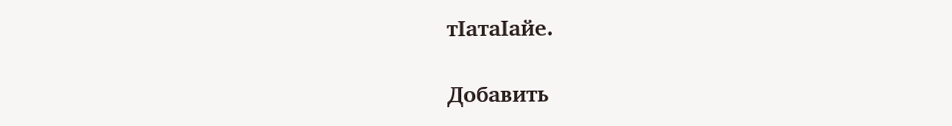тIатаIайе.

Добавить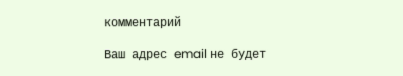комментарий

Ваш адрес email не будет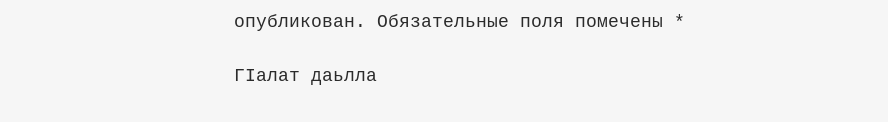опубликован. Обязательные поля помечены *

ГIалат даьлла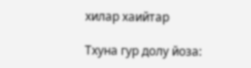хилар хаийтар

Тхуна гур долу йоза: